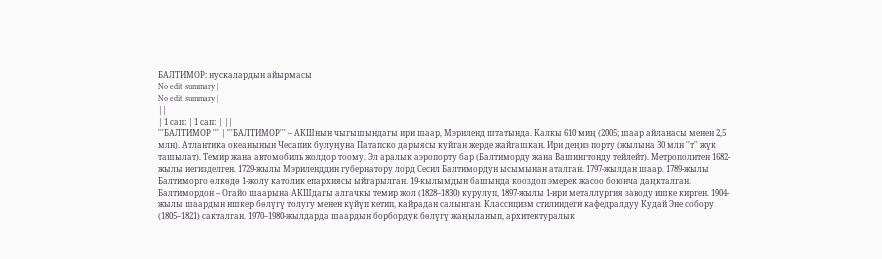БАЛТИМОР: нускалардын айырмасы
No edit summary |
No edit summary |
||
| 1 сап: | 1 сап: | ||
'''БАЛТИМОР ''' | '''БАЛТИМОР''' – АКШнын чыгышындагы ири шаар, Мэриленд штатында. Калкы 610 миң (2005; шаар айланасы менен 2,5 млн). Атлантика океанынын Чесапик булуңуна Патапско дарыясы куйган жерде жайгашкан. Ири деңиз порту (жылына 30 млн ''т'' жүк ташылат). Темир жана автомобиль жолдор тоому. Эл аралык аэропорту бар (Балтиморду жана Вашингтонду тейлейт). Метрополитен 1682-жылы негизделген. 1729-жылы Мэриленддин губернатору лорд Сесил Балтимордун ысымынан аталган. 1797-жылдан шаар. 1789-жылы Балтиморго өлкөдө 1-жолу католик епархиясы ыйгарылган. 19-кылымдын башында кооздоп эмерек жасоо боюнча даңкталган. Балтимордон – Огайо шаарына АКШдагы алгачкы темир жол (1828–1830) курулуп, 1897-жылы 1-ири металлургия заводу ишке кирген. 1904-жылы шаардын ишкер бөлүгү толугу менен күйүп кетип, кайрадан салынган. Классицизм стилиндеги кафедралдуу Кудай Эне собору (1805–1821) сакталган. 1970–1980-жылдарда шаардын борбордук бөлүгү жаңыланып, архитектуралык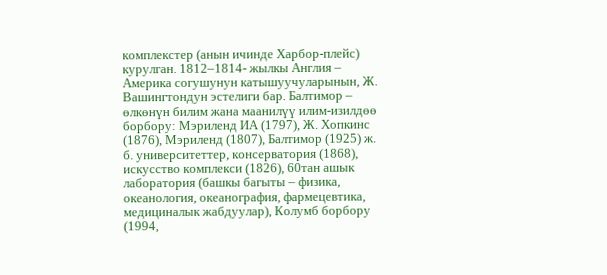комплекстер (анын ичинде Харбор-плейс) курулган. 1812–1814- жылкы Англия – Америка согушунун катышуучуларынын, Ж. Вашингтондун эстелиги бар. Балтимор – өлкөнүн билим жана маанилүү илим-изилдөө борбору: Мэриленд ИА (1797), Ж. Хопкинс (1876), Мэриленд (1807), Балтимор (1925) ж. б. университеттер, консерватория (1868), искусство комплекси (1826), 60тан ашык лаборатория (башкы багыты – физика, океанология, океанография, фармецевтика, медициналык жабдуулар), Колумб борбору (1994,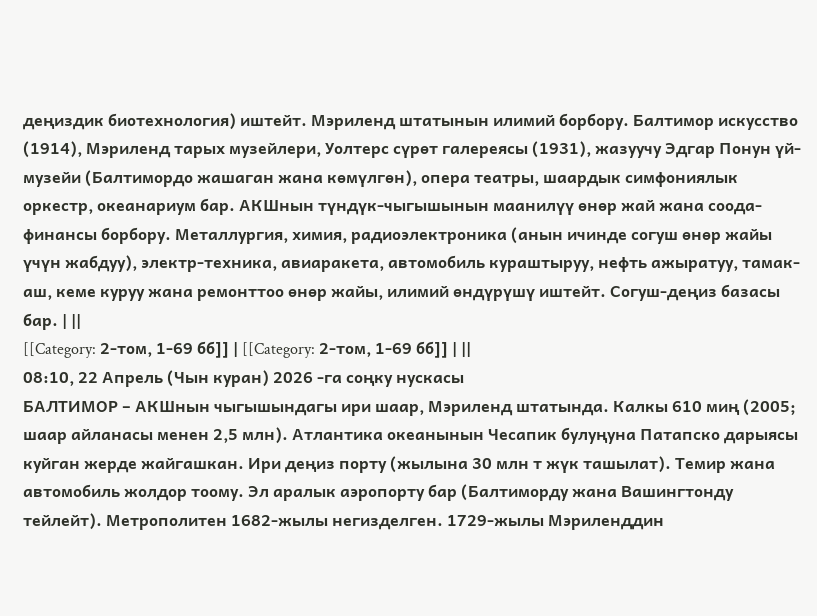деңиздик биотехнология) иштейт. Мэриленд штатынын илимий борбору. Балтимор искусство (1914), Мэриленд тарых музейлери, Уолтерс сүрөт галереясы (1931), жазуучу Эдгар Понун үй-музейи (Балтимордо жашаган жана көмүлгөн), опера театры, шаардык симфониялык оркестр, океанариум бар. АКШнын түндүк-чыгышынын маанилүү өнөр жай жана соода-финансы борбору. Металлургия, химия, радиоэлектроника (анын ичинде согуш өнөр жайы үчүн жабдуу), электр-техника, авиаракета, автомобиль кураштыруу, нефть ажыратуу, тамак-аш, кеме куруу жана ремонттоо өнөр жайы, илимий өндүрүшү иштейт. Согуш-деңиз базасы бар. | ||
[[Category: 2-том, 1-69 бб]] | [[Category: 2-том, 1-69 бб]] | ||
08:10, 22 Апрель (Чын куран) 2026 -га соңку нускасы
БАЛТИМОР – АКШнын чыгышындагы ири шаар, Мэриленд штатында. Калкы 610 миң (2005; шаар айланасы менен 2,5 млн). Атлантика океанынын Чесапик булуңуна Патапско дарыясы куйган жерде жайгашкан. Ири деңиз порту (жылына 30 млн т жүк ташылат). Темир жана автомобиль жолдор тоому. Эл аралык аэропорту бар (Балтиморду жана Вашингтонду тейлейт). Метрополитен 1682-жылы негизделген. 1729-жылы Мэриленддин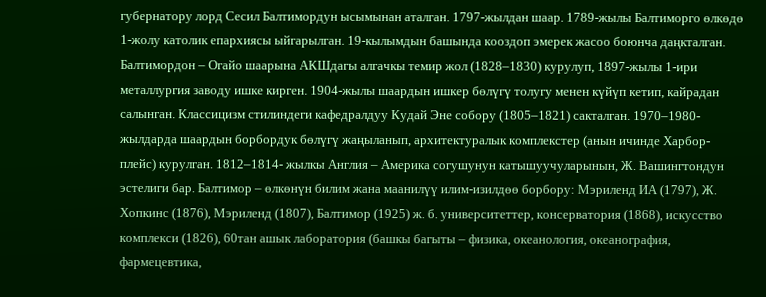губернатору лорд Сесил Балтимордун ысымынан аталган. 1797-жылдан шаар. 1789-жылы Балтиморго өлкөдө 1-жолу католик епархиясы ыйгарылган. 19-кылымдын башында кооздоп эмерек жасоо боюнча даңкталган. Балтимордон – Огайо шаарына АКШдагы алгачкы темир жол (1828–1830) курулуп, 1897-жылы 1-ири металлургия заводу ишке кирген. 1904-жылы шаардын ишкер бөлүгү толугу менен күйүп кетип, кайрадан салынган. Классицизм стилиндеги кафедралдуу Кудай Эне собору (1805–1821) сакталган. 1970–1980-жылдарда шаардын борбордук бөлүгү жаңыланып, архитектуралык комплекстер (анын ичинде Харбор-плейс) курулган. 1812–1814- жылкы Англия – Америка согушунун катышуучуларынын, Ж. Вашингтондун эстелиги бар. Балтимор – өлкөнүн билим жана маанилүү илим-изилдөө борбору: Мэриленд ИА (1797), Ж. Хопкинс (1876), Мэриленд (1807), Балтимор (1925) ж. б. университеттер, консерватория (1868), искусство комплекси (1826), 60тан ашык лаборатория (башкы багыты – физика, океанология, океанография, фармецевтика,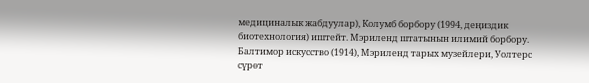медициналык жабдуулар), Колумб борбору (1994, деңиздик биотехнология) иштейт. Мэриленд штатынын илимий борбору. Балтимор искусство (1914), Мэриленд тарых музейлери, Уолтерс сүрөт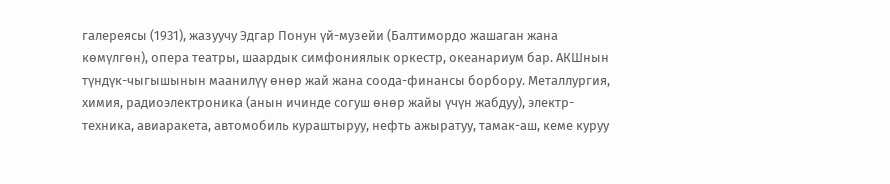галереясы (1931), жазуучу Эдгар Понун үй-музейи (Балтимордо жашаган жана көмүлгөн), опера театры, шаардык симфониялык оркестр, океанариум бар. АКШнын түндүк-чыгышынын маанилүү өнөр жай жана соода-финансы борбору. Металлургия, химия, радиоэлектроника (анын ичинде согуш өнөр жайы үчүн жабдуу), электр-техника, авиаракета, автомобиль кураштыруу, нефть ажыратуу, тамак-аш, кеме куруу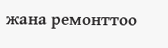жана ремонттоо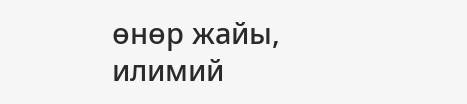өнөр жайы, илимий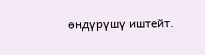өндүрүшү иштейт.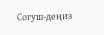Согуш-деңиз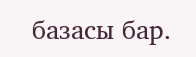базасы бар.